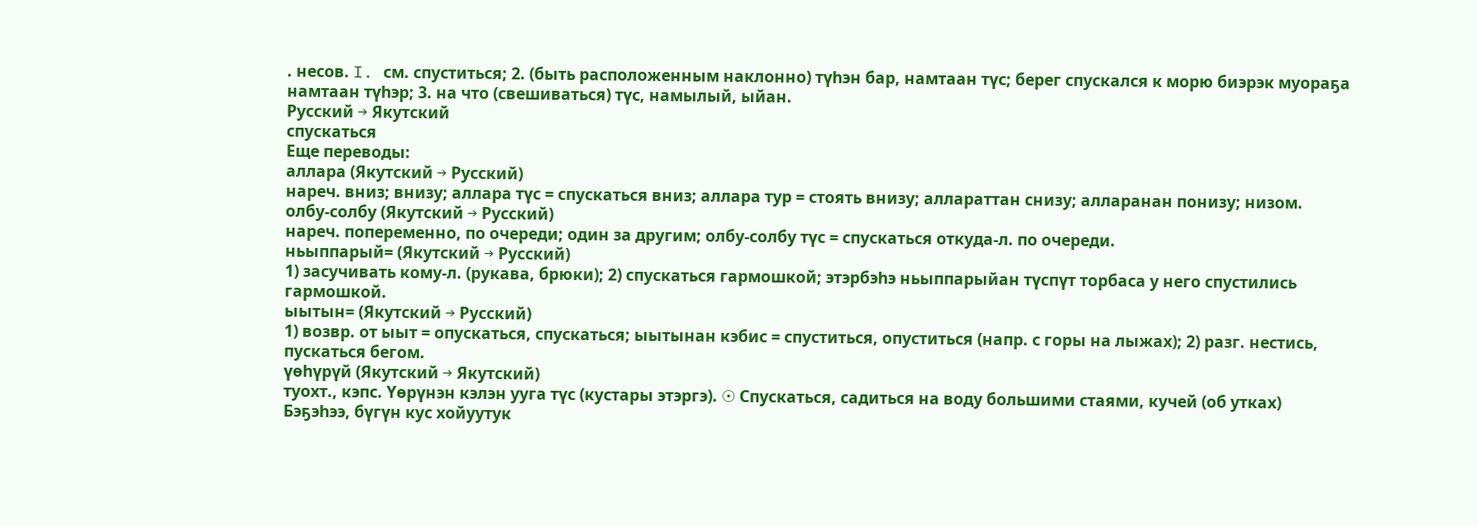. несов. I. см. спуститься; 2. (быть расположенным наклонно) түһэн бар, намтаан түс; берег спускался к морю биэрэк муораҕа намтаан түһэр; 3. на что (свешиваться) түс, намылый, ыйан.
Русский → Якутский
спускаться
Еще переводы:
аллара (Якутский → Русский)
нареч. вниз; внизу; аллара түс = спускаться вниз; аллара тур = стоять внизу; аллараттан снизу; алларанан понизу; низом.
олбу-солбу (Якутский → Русский)
нареч. попеременно, по очереди; один за другим; олбу-солбу түс = спускаться откуда-л. по очереди.
ньыппарый= (Якутский → Русский)
1) засучивать кому-л. (рукава, брюки); 2) спускаться гармошкой; этэрбэһэ ньыппарыйан түспүт торбаса у него спустились гармошкой.
ыытын= (Якутский → Русский)
1) возвр. от ыыт = опускаться, спускаться; ыытынан кэбис = спуститься, опуститься (напр. с горы на лыжах); 2) разг. нестись, пускаться бегом.
үөһүрүй (Якутский → Якутский)
туохт., кэпс. Үөрүнэн кэлэн ууга түс (кустары этэргэ). ☉ Спускаться, садиться на воду большими стаями, кучей (об утках)
Бэҕэһээ, бүгүн кус хойуутук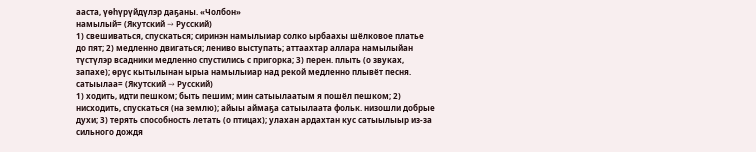ааста, үөһүрүйдүлэр даҕаны. «Чолбон»
намылый= (Якутский → Русский)
1) свешиваться, спускаться; сиринэн намылыиар солко ырбаахы шёлковое платье до пят; 2) медленно двигаться; лениво выступать; аттаахтар аллара намылыйан түстүлэр всадники медленно спустились с пригорка; 3) перен. плыть (о звуках, запахе); өрүс кытылынан ырыа намылыиар над рекой медленно плывёт песня.
сатыылаа= (Якутский → Русский)
1) ходить, идти пешком; быть пешим; мин сатыылаатым я пошёл пешком; 2) нисходить, спускаться (на землю); айыы аймаҕа сатыылаата фольк. низошли добрые духи; 3) терять способность летать (о птицах); улахан ардахтан кус сатыылыыр из-за сильного дождя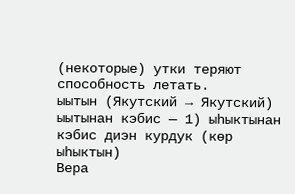(некоторые) утки теряют способность летать.
ыытын (Якутский → Якутский)
ыытынан кэбис — 1) ыһыктынан кэбис диэн курдук (көр ыһыктын)
Вера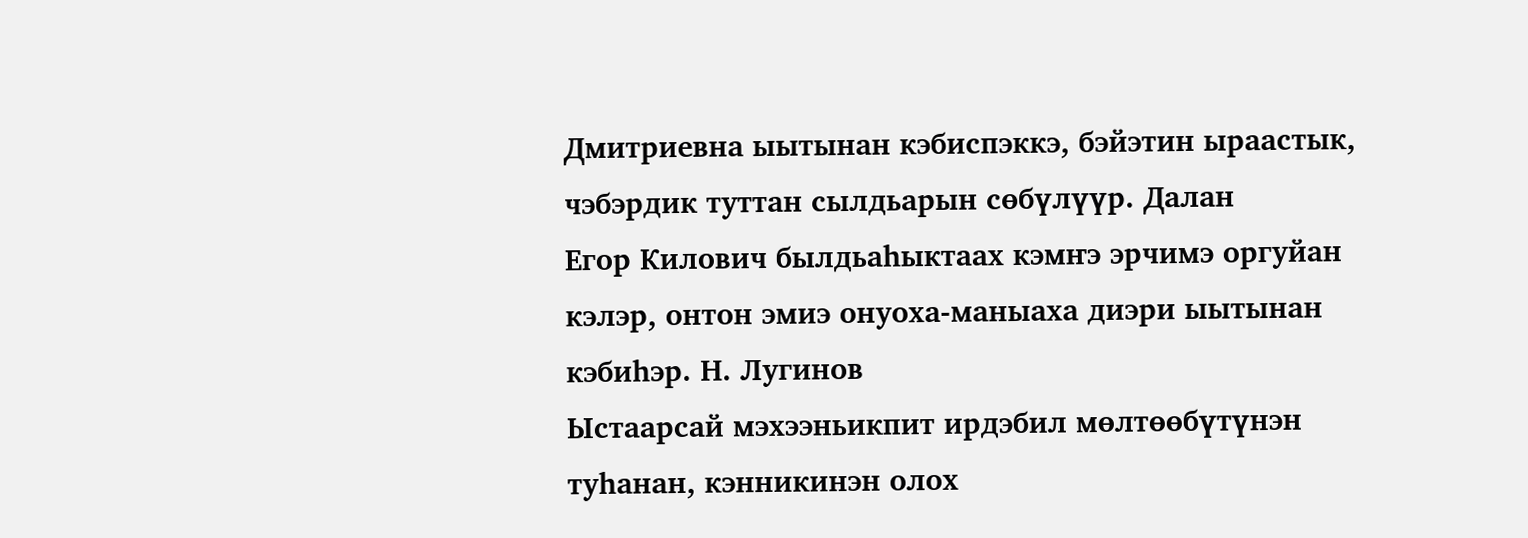Дмитриевна ыытынан кэбиспэккэ, бэйэтин ыраастык, чэбэрдик туттан сылдьарын сөбүлүүр. Далан
Егор Килович былдьаһыктаах кэмҥэ эрчимэ оргуйан кэлэр, онтон эмиэ онуоха-маныаха диэри ыытынан кэбиһэр. Н. Лугинов
Ыстаарсай мэхээньикпит ирдэбил мөлтөөбүтүнэн туһанан, кэнникинэн олох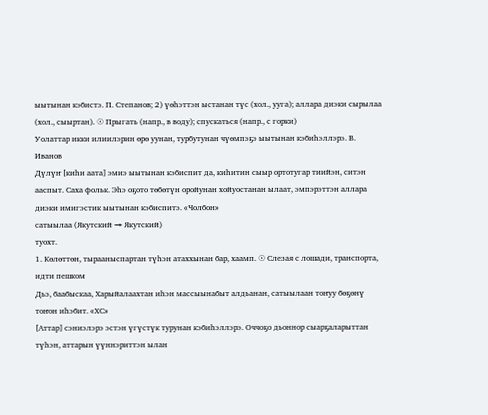ыытынан кэбистэ. П. Степанов; 2) үөһэттэн ыстанан түс (хол., ууга); аллара диэки сырылаа (хол., сыыртан). ☉ Прыгать (напр., в воду); спускаться (напр., с горки)
Уолаттар икки илиилэрин өрө уунан, турбутунан чүөмпэҕэ ыытынан кэбиһэллэрэ. В. Иванов
Дүлүҥ [киһи аата] эмиэ ыытынан кэбиспит да, киһитин сыыр ортотугар тиийэн, ситэн ааспыт. Саха фольк. Эһэ оҕото төбөтүн оройунан хойуостанан ылаат, эмпэрэттэн аллара диэки имигэстик ыытынан кэбиспитэ. «Чолбон»
сатыылаа (Якутский → Якутский)
туохт.
1. Көлөттөн, тырааныспартан түһэн атаххынан бар, хаамп. ☉ Слезая с лошади, транспорта, идти пешком
Дьэ, баабыскаа, Харыйалаахтан иһэн массыынабыт алдьанан, сатыылаан тоҥуу бөҕөнү тоҥон иһэбит. «ХС»
[Аттар] сэниэлэрэ эстэн үгүстүк турунан кэбиһэллэрэ. Оччоҕо дьоннор сыарҕаларыттан түһэн, аттарын үүннэриттэн ылан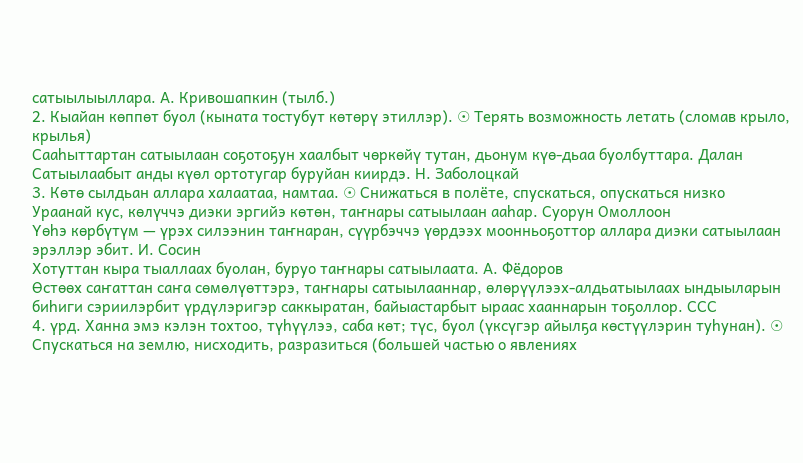сатыылыыллара. А. Кривошапкин (тылб.)
2. Кыайан көппөт буол (кыната тостубут көтөрү этиллэр). ☉ Терять возможность летать (сломав крыло, крылья)
Сааһыттартан сатыылаан соҕотоҕун хаалбыт чөркөйү тутан, дьонум күө-дьаа буолбуттара. Далан
Сатыылаабыт анды күөл ортотугар буруйан киирдэ. Н. Заболоцкай
3. Көтө сылдьан аллара халаатаа, намтаа. ☉ Снижаться в полёте, спускаться, опускаться низко
Ураанай кус, көлүччэ диэки эргийэ көтөн, таҥнары сатыылаан ааһар. Суорун Омоллоон
Үөһэ көрбүтүм — үрэх силээнин таҥнаран, сүүрбэччэ үөрдээх моонньоҕоттор аллара диэки сатыылаан эрэллэр эбит. И. Сосин
Хотуттан кыра тыаллаах буолан, буруо таҥнары сатыылаата. А. Фёдоров
Өстөөх саҥаттан саҥа сөмөлүөттэрэ, таҥнары сатыылааннар, өлөрүүлээх-алдьатыылаах ындыыларын биһиги сэриилэрбит үрдүлэригэр саккыратан, байыастарбыт ыраас хааннарын тоҕоллор. ССС
4. үрд. Ханна эмэ кэлэн тохтоо, түһүүлээ, саба көт; түс, буол (үксүгэр айылҕа көстүүлэрин туһунан). ☉ Спускаться на землю, нисходить, разразиться (большей частью о явлениях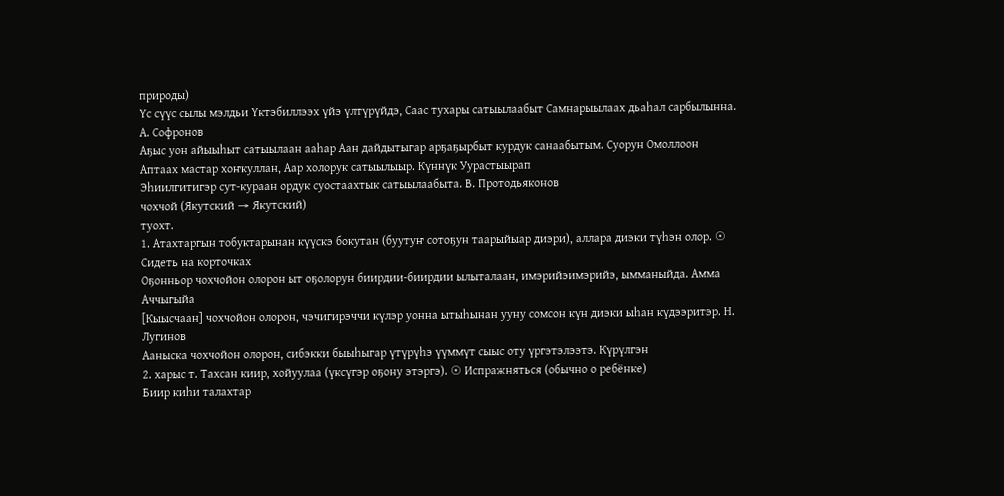природы)
Үс сүүс сылы мэлдьи Үктэбиллээх үйэ үлтүрүйдэ, Саас тухары сатыылаабыт Самнарыылаах дьаһал сарбылынна. А. Софронов
Аҕыс уон айыыһыт сатыылаан ааһар Аан дайдытыгар арҕаҕырбыт курдук санаабытым. Суорун Омоллоон
Аптаах мастар хоҥкуллан, Аар холорук сатыылыыр. Күннүк Уурастыырап
Эһиилгитигэр сут-кураан ордук суостаахтык сатыылаабыта. В. Протодьяконов
чохчой (Якутский → Якутский)
туохт.
1. Атахтаргын тобуктарынан күүскэ бокутан (буутуҥ сотоҕун таарыйыар диэри), аллара диэки түһэн олор. ☉ Сидеть на корточках
Оҕонньор чохчойон олорон ыт оҕолорун биирдии-биирдии ылыталаан, имэрийэимэрийэ, ымманыйда. Амма Аччыгыйа
[Кыысчаан] чохчойон олорон, чэчигирэччи күлэр уонна ытыһынан ууну сомсон күн диэки ыһан күдээритэр. Н. Лугинов
Ааныска чохчойон олорон, сибэкки быыһыгар үтүрүһэ үүммүт сыыс оту үргэтэлээтэ. Күрүлгэн
2. харыс т. Тахсан киир, хойуулаа (үксүгэр оҕону этэргэ). ☉ Испражняться (обычно о ребёнке)
Биир киһи талахтар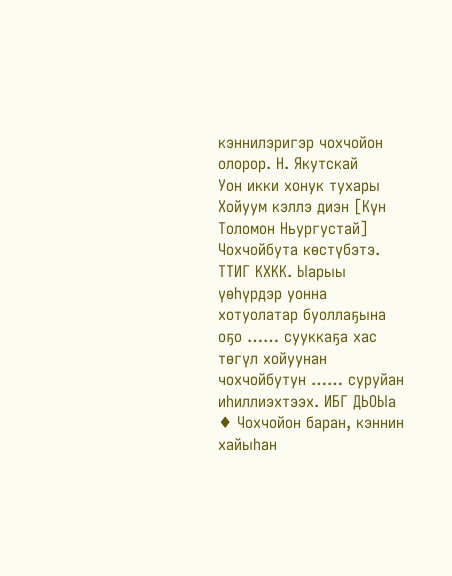кэннилэригэр чохчойон олорор. Н. Якутскай
Уон икки хонук тухары Хойуум кэллэ диэн [Күн Толомон Ньургустай] Чохчойбута көстүбэтэ. ТТИГ КХКК. Ыарыы үөһүрдэр уонна хотуолатар буоллаҕына оҕо …… сууккаҕа хас төгүл хойуунан чохчойбутун …… суруйан иһиллиэхтээх. ИБГ ДЬОЫа
♦ Чохчойон баран, кэннин хайыһан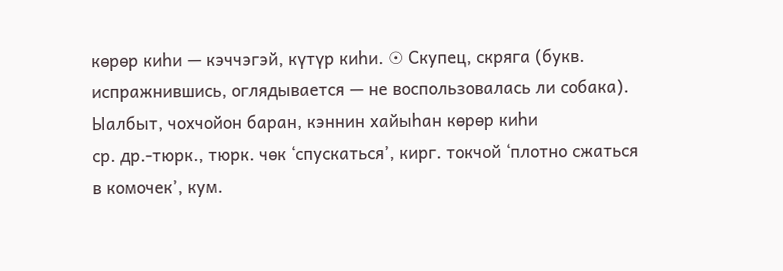көрөр киһи — кэччэгэй, күтүр киһи. ☉ Скупец, скряга (букв. испражнившись, оглядывается — не воспользовалась ли собака). Ыалбыт, чохчойон баран, кэннин хайыһан көрөр киһи
ср. др.-тюрк., тюрк. чөк ‘спускаться’, кирг. токчой ‘плотно сжаться в комочек’, кум.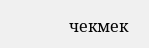чекмек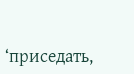‘приседать,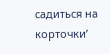садиться на корточки’